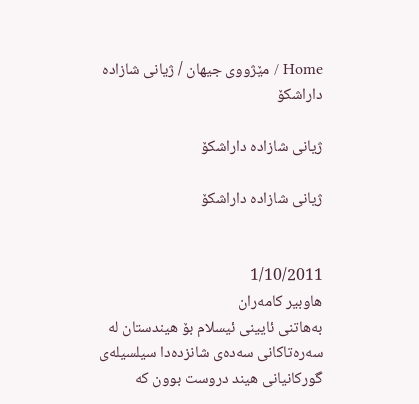Home / مێژووى جیهان / ژیانی‌ شازاده‌ داراشكۆ

ژیانی‌ شازاده‌ داراشكۆ

ژیانی‌ شازاده‌ داراشكۆ


1/10/2011
هاوبیر كامه‌ران
به‌هاتنی‌ ئایینی‌ ئیسلام بۆ هیندستان له‌ سه‌ره‌تاكانی‌ سه‌ده‌ی‌ شانزده‌دا سیلسیله‌ی‌ گوركانیانی‌ هیند دروست بوون كه‌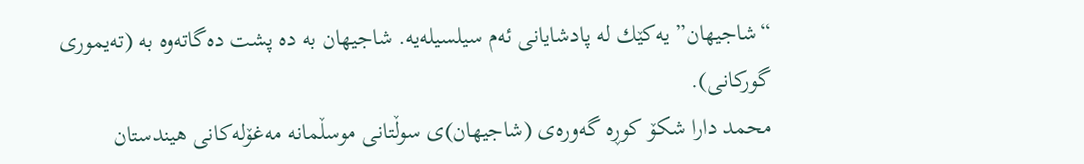“شاجیهان” یه‌كێك له‌ پادشایانی‌ ئه‌م سیلسیله‌یه‌. شاجیهان به‌ ده‌ پشت ده‌گاته‌وه‌ به‌ (ته‌یموری‌ گوركانی‌).
محمد دارا شكۆ كوڕه‌ گه‌وره‌ی‌ (شاجیهان)ی‌ سوڵتانی‌ موسڵمانه‌ مه‌غۆله‌كانی‌ هیندستان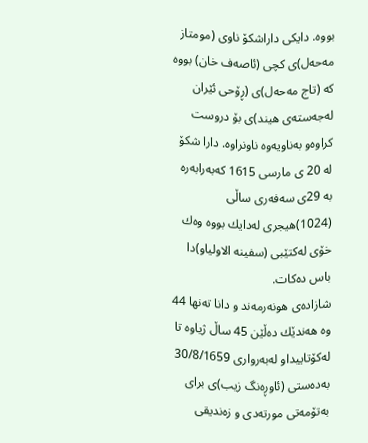بووه‌. دایكی‌ داراشكۆ ناوی‌ (مومتاز مه‌حه‌ل)ی‌ كچی‌ (ئاصه‌ف خان) بووه‌ كه‌ (تاج مه‌حه‌ل)ی‌ (ڕۆحی‌ ئێران له‌جه‌سته‌ی‌ هیند)ی‌ بۆ دروست كراوه‌و به‌ناویه‌وه‌ ناونراوه‌. دارا شكۆ له‌ 20 ی‌ مارسی‌ 1615 كه‌به‌رابه‌ره‌ به‌ 29ی‌ سه‌فه‌ری‌ ساڵی‌ (1024)هیجری‌ له‌دایك بووه‌ وه‌ك خۆی‌ له‌كتێبی‌ (سفینه‌ الاولیا‌و)دا باس ده‌كات.
شازاده‌ی‌ هونه‌رمه‌ند و دانا ته‌نها 44 وه‌ هه‌ندێك ده‌ڵێن 45 ساڵ ژیاوه‌ تا له‌كۆتاییداو له‌به‌رواری‌ 30/8/1659 به‌ده‌ستی‌ (ئاوڕه‌نگ زیب)ی‌ برای‌ به‌تۆمه‌تی‌ مورته‌دی‌ و زه‌ندیقی‌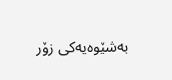به‌شێوه‌یه‌كی‌ زۆر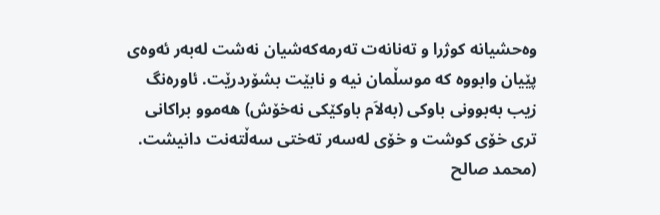وه‌حشیانه‌ كوژرا و ته‌نانه‌ت ته‌رمه‌كه‌شیان نه‌شت له‌به‌ر ئه‌وه‌ی‌ پێیان وابووه‌ كه‌ موسڵمان نیه‌ و نابێت بشۆردرێت. ئاوره‌نگ زیب به‌بوونی‌ باوكی‌ (به‌لاَم باوكێكی‌ نه‌خۆش) هه‌موو براكانی‌ تری‌ خۆی‌ كوشت و خۆی‌ له‌سه‌ر ته‌ختی‌ سه‌ڵته‌نت دانیشت. (محمد صالح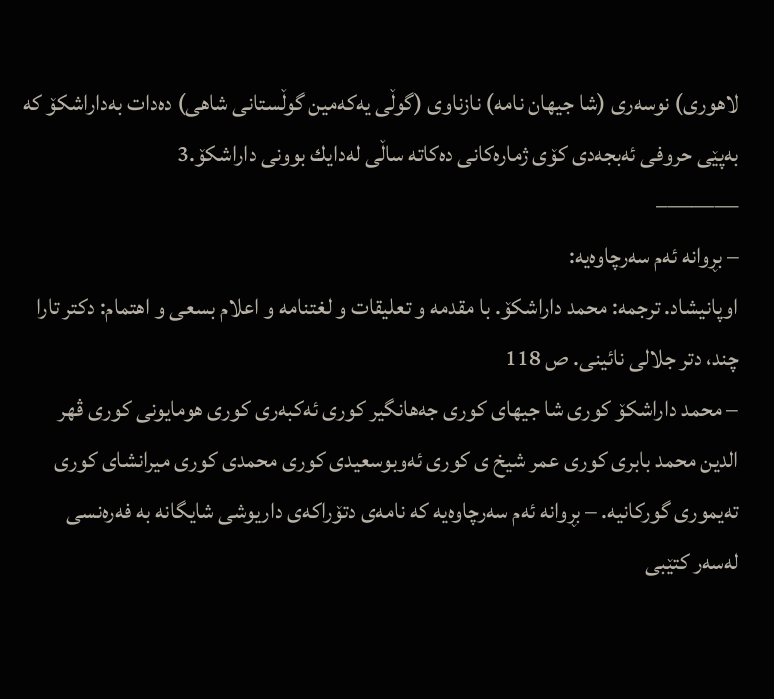لاهوری‌) نوسه‌ری‌ (شا جیهان نامه‌) نازناوی‌ (گوڵی‌ یه‌كه‌مین گوڵستانی‌ شاهی‌) ده‌دات به‌داراشكۆ كه‌ به‌پێی‌ حروفی‌ ئه‌بجه‌دی‌ كۆی‌ ژماره‌كانی‌ ده‌كاته‌ ساڵی‌ له‌دایك بوونی‌ داراشكۆ.3
———–
– بڕوانه‌ ئه‌م سه‌رچاوه‌یه‌:
اوپانیشاد. ترجمه‌: محمد داراشكۆ. با مقدمه‌ و تعلیقات و لغتنامه‌ و اعلام بسعی‌ و اهتمام: دكتر تارا چند، دتر جلالی‌ نائینی‌. ص 118
– محمد داراشكۆ كوری‌ شا جیهای‌ كوری‌ جه‌هانگیر كوری‌ ئه‌كبه‌ری‌ كوری‌ هومایونی‌ كوری‌ ڤهر الدین محمد بابری‌ كوری‌ عمر شیخ ی‌ كوری‌ ئه‌وبوسعیدی‌ كوری‌ محمدی‌ كوری‌ میرانشای‌ كوری‌ ته‌یموری‌ گوركانیه‌. – بڕوانه‌ ئه‌م سه‌رچاوه‌یه‌ كه‌ نامه‌ی‌ دتۆراكه‌ی‌ داریوشی‌ شایگانه‌ به‌ فه‌ره‌نسی‌ له‌سه‌ر كتێبی‌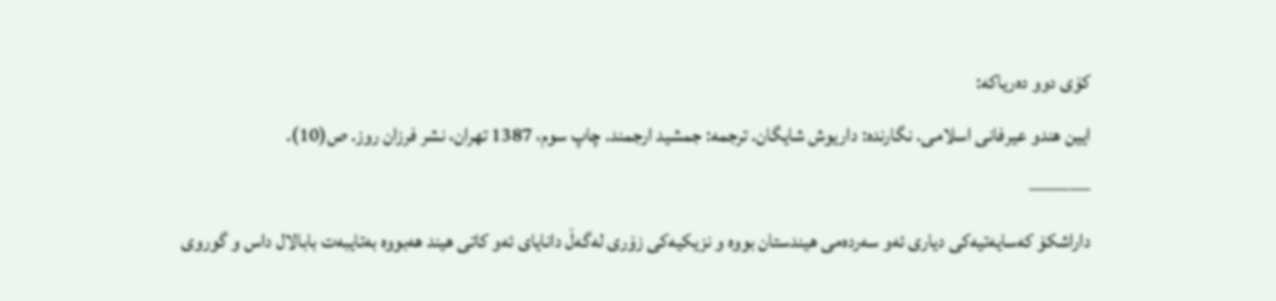كۆی‌ دوو ده‌ریاكه‌:
ایین هندو عیرفانی‌ اسلامی‌. نگارنده‌: داریوش شایگان. ترجمه‌: جمشید ارجمند. چاپ سوم، 1387 تهران، نشر فرزان روز. ص(10).
———
داراشكۆ كه‌سایه‌تیه‌كی‌ دیاری‌ ئه‌و سه‌رده‌می‌ هیندستان بووه‌ و نزیكیه‌كی‌ زۆری‌ له‌گه‌ڵ دانایای‌ ئه‌و كاتی‌ هیند هه‌بووه‌ به‌تایبه‌ت بابالال داس و گوروی‌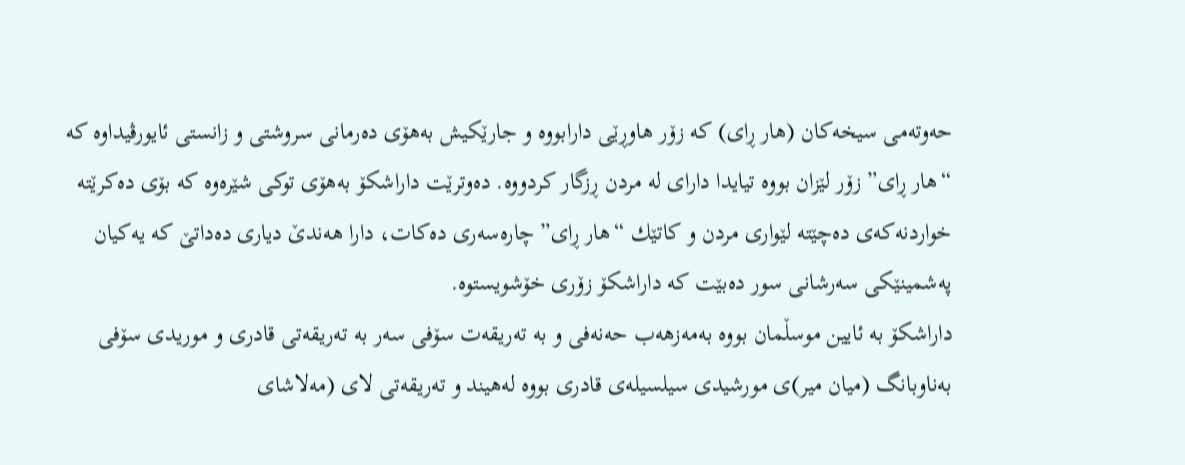حه‌وته‌می‌ سیخه‌كان (هار ڕای‌) كه‌ زۆر هاوڕێی‌ دارابووه‌ و جارێكیش به‌هۆی‌ ده‌رمانی‌ سروشتی‌ و زانستی‌ ئایورڤیداوه‌ كه‌ “هار ڕای‌” زۆر لێزان بووه‌ تیایدا دارای‌ له‌ مردن ڕزگار كردووه‌. ده‌وترێت داراشكۆ به‌هۆی‌ توكی‌ شێره‌وه‌ كه‌ بۆی‌ ده‌كرێته‌ خواردنه‌كه‌ی‌ ده‌چێته‌ لێواری‌ مردن و كاتێك “هار ڕای‌” چاره‌سه‌ری‌ ده‌كات، دارا هه‌ندێ دیاری‌ ده‌داتێ كه‌ یه‌كیان په‌شمینێكی‌ سه‌رشانی‌ سور ده‌بێت كه‌ داراشكۆ زۆری‌ خۆشویستوه‌.
داراشكۆ به‌ ئایین موسڵمان بووه‌ به‌مه‌زهه‌ب حه‌نه‌فی‌ و به‌ ته‌ریقه‌ت سۆفی‌ سه‌ر به‌ ته‌ریقه‌تی‌ قادری‌ و موریدی‌ سۆفی‌ به‌ناوبانگ (میان میر)ی‌ مورشیدی‌ سیلسیله‌ی‌ قادری‌ بووه‌ له‌هیند و ته‌ریقه‌تی‌ لای‌ (مه‌لاشای‌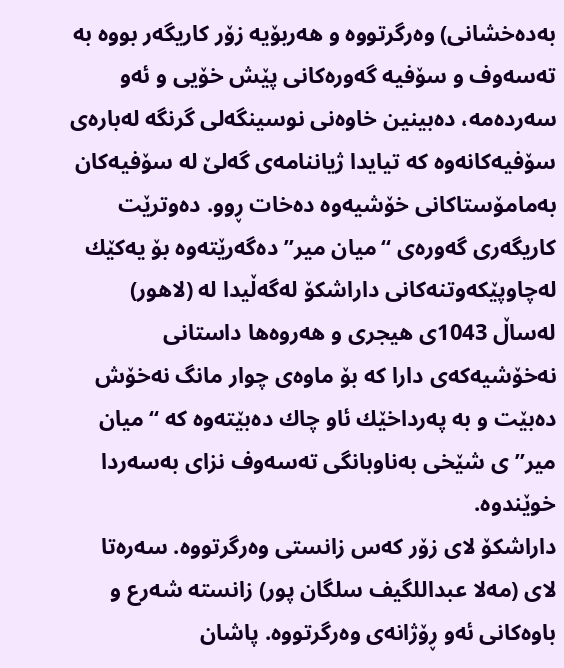به‌ده‌خشانی‌) وه‌رگرتووه‌ و هه‌ربۆیه‌ زۆر كاریگه‌ر بووه‌ به‌ ته‌سه‌وف و سۆفیه‌ گه‌وره‌كانی‌ پێش خۆیی‌ و ئه‌و سه‌رده‌مه‌، ده‌بینین خاوه‌نی‌ نوسینگه‌لی‌ گرنگه‌ له‌باره‌ی‌ سۆفیه‌كانه‌وه‌ كه‌ تیایدا ژیاننامه‌ی‌ گه‌لێ له‌ سۆفیه‌كان به‌مامۆستاكانی‌ خۆشیه‌وه‌ ده‌خات ڕوو. ده‌وترێت كاریگه‌ری‌ گه‌وره‌ی‌ “میان میر” ده‌گه‌رێته‌وه‌ بۆ یه‌كێك له‌چاوپێكه‌وتنه‌كانی‌ داراشكۆ له‌گه‌ڵیدا له‌ (لاهور) له‌ساڵ 1043ی‌ هیجری‌ و هه‌روه‌ها داستانی‌ نه‌خۆشیه‌كه‌ی‌ دارا كه‌ بۆ ماوه‌ی‌ چوار مانگ نه‌خۆش ده‌بێت و به‌ په‌رداخێك ئاو چاك ده‌بێته‌وه‌ كه‌ “میان میر”ی‌ شێخی‌ به‌ناوبانگی‌ ته‌سه‌وف نزای‌ به‌سه‌ردا خوێندوه‌.
داراشكۆ لای‌ زۆر كه‌س زانستی‌ وه‌رگرتووه‌. سه‌ره‌تا لای‌ (مه‌لا عبداللگیف سلگان پور) زانسته‌ شه‌رع و باوه‌كانی‌ ئه‌و ڕۆژانه‌ی‌ وه‌رگرتووه‌. پاشان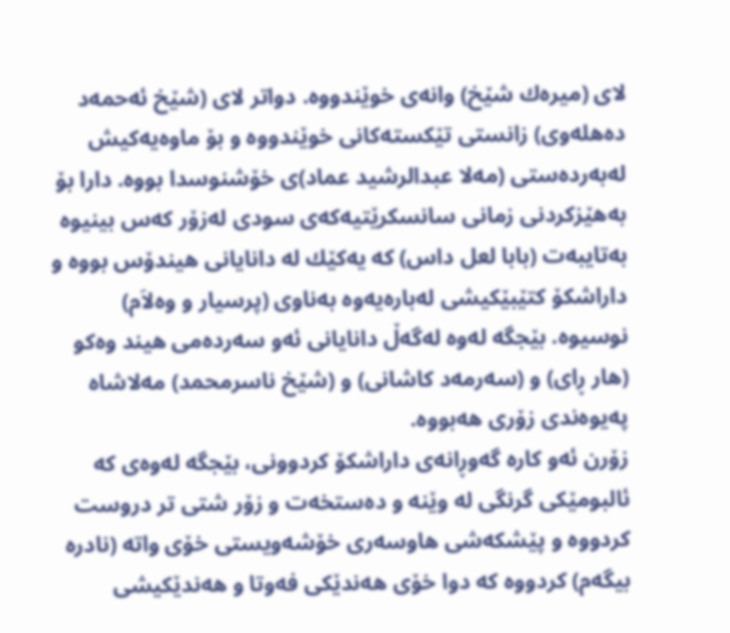لای‌ (میره‌ك شێخ) وانه‌ی‌ خوێندووه‌. دواتر لای‌ (شێخ ئه‌حمه‌د ده‌هله‌وی‌) زانستی‌ تێكسته‌كانی‌ خوێندووه‌ و بۆ ماوه‌یه‌كیش له‌به‌رده‌ستی‌ (مه‌لا عبدالرشید عماد)ی‌ خۆشنوسدا بووه‌. دارا بۆ به‌هێزكردنی‌ زمانی‌ سانسكرێتیه‌كه‌ی‌ سودی‌ له‌زۆر كه‌س بینیوه‌ به‌تایبه‌ت (بابا لعل داس) كه‌ یه‌كێك له‌ دانایانی‌ هیندۆس بووه‌ و داراشكۆ كتێبێكیشی‌ له‌باره‌یه‌وه‌ به‌ناوی‌ (پرسیار و وه‌لاَم) نوسیوه‌. بێجگه‌ له‌وه‌ له‌گه‌ڵ دانایانی‌ ئه‌و سه‌رده‌می‌ هیند وه‌كو (هار ڕای‌) و (سه‌رمه‌د كاشانی‌) و (شێخ ناسرمحمد) مه‌لاشاه په‌یوه‌ندی‌ زۆری‌ هه‌بووه‌.
زۆرن ئه‌و كاره‌ گه‌وڕانه‌ی‌ داراشكۆ كردوونی‌، بێجگه‌ له‌وه‌ی‌ كه‌ ئالبومێكی‌ گرنگی‌ له‌ وێنه‌ و ده‌ستخه‌ت و زۆر شتی‌ تر دروست كردووه‌ و پێشكه‌شی‌ هاوسه‌ری‌ خۆشه‌ویستی‌ خۆی‌ واته‌ (نادره‌ بیگه‌م) كردووه‌ كه‌ دوا خۆی‌ هه‌ندێكی‌ فه‌وتا و هه‌ندێكیشی‌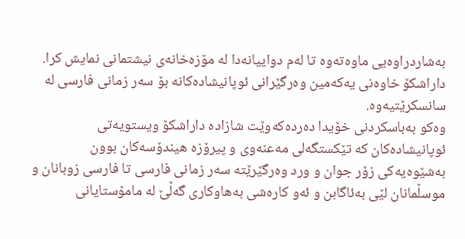به‌شاردراوه‌یی‌ ماوه‌ته‌وه‌ تا له‌م دواییانه‌دا له‌ مۆزه‌خانه‌ی‌ نیشتمانی‌ نمایش كرا. داراشكۆ خاوه‌نی‌ یه‌كه‌مین وه‌رگێرانی‌ ئوپانیشاده‌كانه‌ بۆ سه‌ر زمانی‌ فارسی‌ له‌ سانسكرێتیه‌وه‌.
وه‌كو به‌باسكردنی‌ خۆیدا ده‌رده‌كه‌وێت شازاده‌ داراشكۆ ویستویه‌تی‌ ئوپانیشاده‌كان كه‌ تێكستگه‌لی‌ مه‌عنه‌وی‌ و پیرۆزه‌ هیندۆسه‌كان بوون به‌شێوه‌یه‌كی‌ زۆر جوان و ورد وه‌رگێرێته‌ سه‌ر زمانی‌ فارسی‌ تا فارسی‌ زوبانان و موسڵمانان لێی‌ به‌ئاگابن و ئه‌و كاره‌شی‌ به‌هاوكاری‌ گه‌ڵێ له‌ مامۆستایانی‌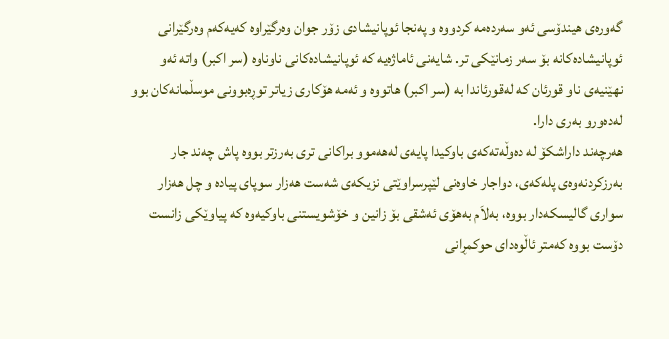گه‌وره‌ی‌ هیندۆسی‌ ئه‌و سه‌رده‌مه‌ كردووه‌ و په‌نجا ئوپانیشادی‌ زۆر جوان وه‌رگێراوه‌ كه‌یه‌كه‌م وه‌رگێرانی‌ ئوپانیشاده‌كانه‌ بۆ سه‌ر زمانێكی‌ تر. شایه‌نی‌ ئاماژه‌یه‌ كه‌ ئوپانیشاده‌كانی‌ ناوناوه‌ (سر اكبر) واته‌ ئه‌و نهێنیه‌ی‌ ناو قورئان كه‌ له‌قورئاندا به‌ (سر اكبر) هاتووه‌ و ئه‌مه‌ هۆكاری‌ زیاتر توڕه‌بوونی‌ موسڵمانه‌كان بوو له‌ده‌ورو به‌ری‌ دارا.
هه‌رچه‌ند داراشكۆ له‌ ده‌وڵه‌ته‌كه‌ی‌ باوكیدا پایه‌ی‌ له‌هه‌موو براكانی‌ تری‌ به‌رزتر بووه‌ پاش چه‌ند جار به‌رزكردنه‌وه‌ی‌ پله‌كه‌ی‌، دواجار خاوه‌نی‌ لێپرسراوێتی‌ نزیكه‌ی‌ شه‌ست هه‌زار سوپای‌ پیاده‌ و چل هه‌زار سواری‌ گالیسكه‌دار بووه‌، به‌لاَم به‌هۆی‌ ئه‌شقی‌ بۆ زانین و خۆشویستنی‌ باوكیه‌وه‌ كه‌ پیاوێكی‌ زانست دۆست بووه‌ كه‌متر ئاڵوه‌دای‌ حوكمڕانی‌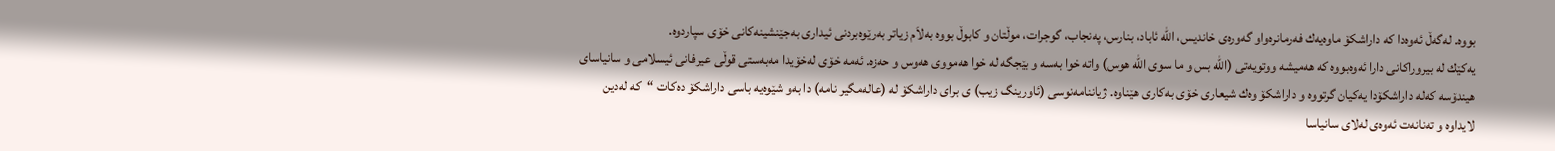بووه‌. له‌گه‌ڵ ئه‌وه‌دا كه‌ داراشكۆ ماوه‌یه‌ك فه‌رمانره‌واو گه‌وره‌ی‌ خاندیس، الله ئاباد، بنارس، په‌نجاب، گوجرات، موڵتان و كابوڵ بووه‌ به‌لاَم زیاتر به‌رێوه‌بردنی‌ ئیداری‌ به‌جێنشینه‌كانی‌ خۆی‌ سپاردوه‌.
یه‌كێك له‌ بیروراكانی‌ دارا ئه‌وه‌بووه‌ كه‌ هه‌میشه‌ ووتویه‌تی‌ (الله بس و ما سوی‌ الله هوس) واته‌ خوا به‌سه‌ و بێجگه‌ له‌ خوا هه‌مووی‌ هه‌وس و حه‌زه‌. ئه‌مه‌ خۆی‌ له‌خۆیدا مه‌به‌ستی‌ قوڵی‌ عیرفانی‌ ئیسلامی‌ و سانیاسای‌ هیندۆسه‌ كه‌له‌ داراشكۆدا یه‌كیان گرتووه‌ و داراشكۆ وه‌ك شیعاری‌ خۆی‌ به‌كاری‌ هێناوه‌. ژیاننامه‌نوسی‌ (ئاورینگ زیب) ی‌ برای‌ داراشكۆ له‌ (عاله‌مگیر نامه‌) دا به‌و شێوه‌یه‌ باسی‌ داراشكۆ ده‌كات “كه‌ له‌دین لایداوه‌ و ته‌نانه‌ت ئه‌وه‌ی‌ له‌لای‌ سانیاسا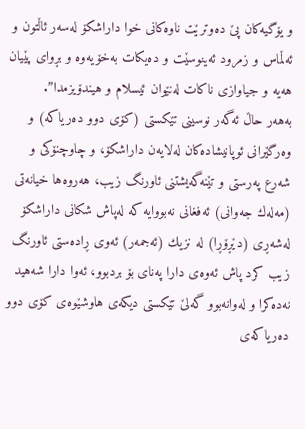و یۆگیه‌كان پێ ده‌وترێت ناوه‌كانی‌ خوا داراشكۆ له‌سه‌ر ئاڵتون و ئه‌ڵماس و زمرود ئه‌ینوسێت و ده‌یكات به‌خۆیه‌وه‌ و بڕوای‌ پێیان هه‌یه‌ و جیاوازی‌ ناكات له‌نێوان ئیسلام و هیندۆیزمدا”.
به‌هه‌ر حاڵ ئه‌گه‌ر نوسینی‌ تێكستی‌ (كۆی‌ دوو ده‌ریاكه‌) و وه‌رگێرانی‌ ئوپانیشاده‌كان له‌لایه‌ن داراشكۆ، و چاوچنۆكی‌ و شه‌رع په‌رستی‌ و تێنه‌گه‌یشتنی‌ ئاورنگ زیب، هه‌روه‌ها خیانه‌تی‌ (مه‌له‌ك جه‌وانی‌) ئه‌فغانی‌ نه‌بووایه‌ كه‌ له‌پاش شكانی‌ داراشكۆ له‌شه‌ڕی‌ (دێڕۆڕا) له‌ نزیك (ئه‌جمه‌ر) ئه‌وی‌ ڕاده‌ستی‌ ئاورنگ زیب كرد پاش ئه‌وه‌ی‌ دارا په‌نای‌ بۆ بردبوو، ئه‌وا دارا شه‌هید نه‌ده‌كرا و له‌وانه‌بوو گه‌لێ تێكستی‌ دیكه‌ی‌ هاوشێوه‌ی‌ كۆی‌ دوو ده‌ریاكه‌ی‌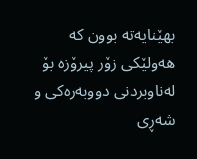بهێنایه‌ته‌ بوون كه‌ هه‌ولێكی‌ زۆر پیرۆزه‌ بۆ له‌ناوبردنی‌ دووبه‌ره‌كی‌ و شه‌ڕی‌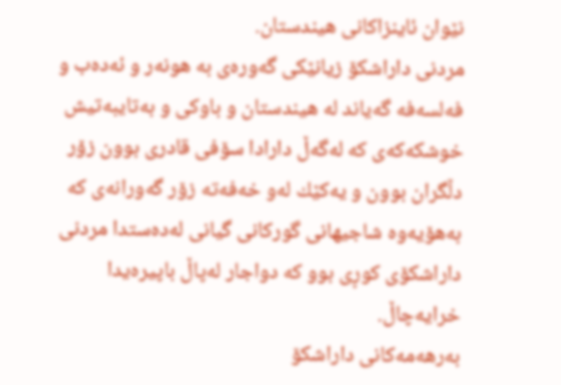نێوان ئاینزاكانی‌ هیندستان.
مردنی‌ داراشكۆ زیانێكی‌ گه‌وره‌ی‌ به‌ هونه‌ر و ئه‌ده‌ب و فه‌لسه‌فه‌ گه‌یاند له‌ هیندستان و باوكی‌ و به‌تایبه‌تیش خوشكه‌كه‌ی‌ كه‌ له‌گه‌ڵ دارادا سۆفی‌ قادری‌ بوون زۆر دڵگران بوون و یه‌كێك له‌و خه‌فه‌ته‌ زۆر گه‌ورانه‌ی‌ كه‌ به‌هۆیه‌وه‌ شاجیهانی‌ گوركانی‌ گیانی‌ له‌ده‌ستدا مردنی‌ داراشكۆی‌ كوڕی‌ بوو كه‌ دواجار له‌پاڵ باپیره‌یدا خرایه‌چاڵ.
به‌رهه‌مه‌كانی‌ داراشكۆ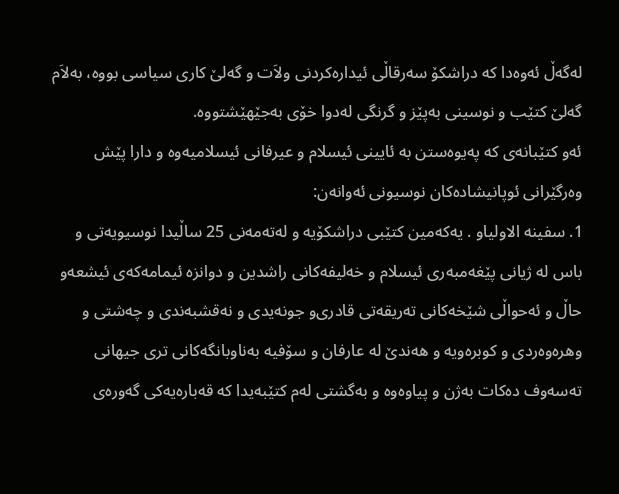له‌گه‌ڵ ئه‌وه‌دا كه‌ دراشكۆ سه‌رقاڵی‌ ئیداره‌كردنی‌ ولاَت و گه‌لێ كاری‌ سیاسی‌ بووه‌، به‌لاَم گه‌لێ كتێب و نوسینی‌ به‌پێز و گرنگی‌ له‌دوا خۆی‌ به‌جێهێشتووه‌.
ئه‌و كتێبانه‌ی‌ كه‌ په‌یوه‌ستن به‌ ئایینی‌ ئیسلام و عیرفانی‌ ئیسلامیه‌وه‌ و دارا پێش وه‌رگێرانی‌ ئوپانیشاده‌كان نوسیونی ئه‌وانه‌ن:
1. سفینه‌ الاولیا‌و . یه‌كه‌مین كتێبی‌ دراشكۆیه‌ و له‌ته‌مه‌نی‌ 25 ساڵیدا نوسیویه‌تی‌ و باس له‌ ژیانی‌ پێغه‌مبه‌ری‌ ئیسلام و خه‌لیفه‌كانی‌ راشدین و دوانزه‌ ئیمامه‌كه‌ی‌ ئیشعه‌و حاڵ و ئه‌حواڵی‌ شێخه‌كانی‌ ته‌ریقه‌تی‌ قادری‌و جونه‌یدی‌ و نه‌قشبه‌ندی‌ و چه‌شتی‌ و وهره‌وه‌ردی‌ و كوبره‌ویه‌ و هه‌ندێ له‌ عارفان و سۆفیه‌ به‌ناوبانگه‌كانی‌ تری‌ جیهانی‌ ته‌سه‌وف ده‌كات به‌ژن و پیاوه‌وه‌ و به‌گشتی‌ له‌م كتێبه‌یدا كه‌ قه‌باره‌یه‌كی‌ گه‌وره‌ی‌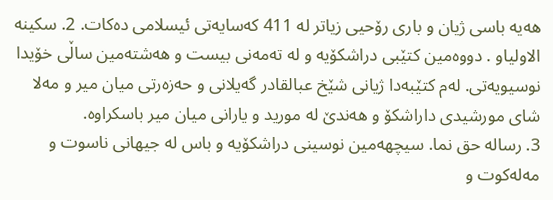هه‌یه‌ باسی‌ ژیان و باری‌ رۆحیی‌ زیاتر له‌ 411 كه‌سایه‌تی‌ ئیسلامی‌ ده‌كات. 2. سكینه‌ الاولیا‌و . دووه‌مین كتێبی‌ دراشكۆیه‌ و له‌ ته‌مه‌نی‌ بیست و هه‌شته‌مین ساڵی‌ خۆیدا نوسیویه‌تی‌. له‌م كتێبه‌دا ژیانی‌ شێخ عبالقادر گه‌یلانی‌ و حه‌زه‌رتی‌ میان میر و مه‌لا شای‌ مورشیدی‌ داراشكۆ و هه‌ندێ له‌ مورید و یارانی‌ میان میر باسكراوه‌.
3. رساله‌ حق نما. سیچهه‌مین نوسینی‌ دراشكۆیه‌ و باس له‌ جیهانی‌ ناسوت و مه‌له‌كوت و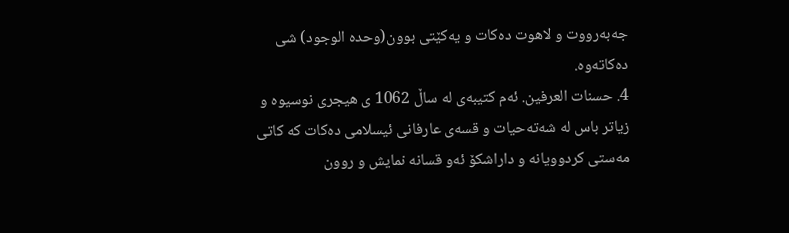جه‌به‌رووت و لاهوت ده‌كات و یه‌كێتی‌ بوون(وحده‌ الوجود) شی‌ ده‌كاته‌وه‌.
4. حسنات العرفین. ئه‌م كتیبه‌ی‌ له‌ ساڵ 1062 ی‌ هیجری‌ نوسیوه‌ و زیاتر باس له‌ شه‌ته‌حیات و قسه‌ی‌ عارفانی‌ ئیسلامی‌ ده‌كات كه‌ كاتی‌ مه‌ستی‌ كردوویانه‌ و داراشكۆ ئه‌و قسانه‌ نمایش و روون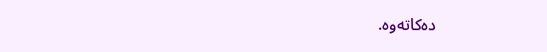ده‌كاته‌وه‌.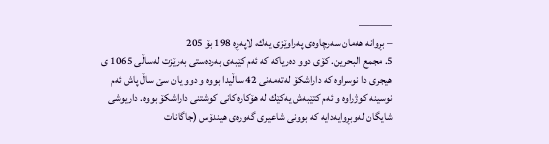———
– بڕوانه‌ هه‌مان سه‌رچاوه‌ی‌ په‌راوێزی‌ یه‌ك، لاپه‌ڕه‌ 198 بۆ 205
5. مجمع البحرین. كۆی‌ دوو ده‌ریاكه‌ كه‌ ئه‌م كێبه‌ی‌ به‌رده‌ستی‌ به‌رێزت له‌ساڵی‌ 1065 ی‌ هیجری‌ دا نوسراوه‌ كه‌ داراشكۆ له‌ته‌مه‌نی‌ 42 ساڵیدا بووه‌ و دوو یان سێ ساڵ پاش ئه‌م نوسینه‌ كوژراوه‌ و ئه‌م كتێبه‌ش یه‌كێك له‌ هۆكاره‌كانی‌ كوشتنی‌ داراشكۆ بووه‌. داریوشی‌ شایگان له‌وبڕوایه‌دایه‌ كه‌ بوونی‌ شاعیری‌ گه‌وره‌ی‌ هیندۆس (جاگانات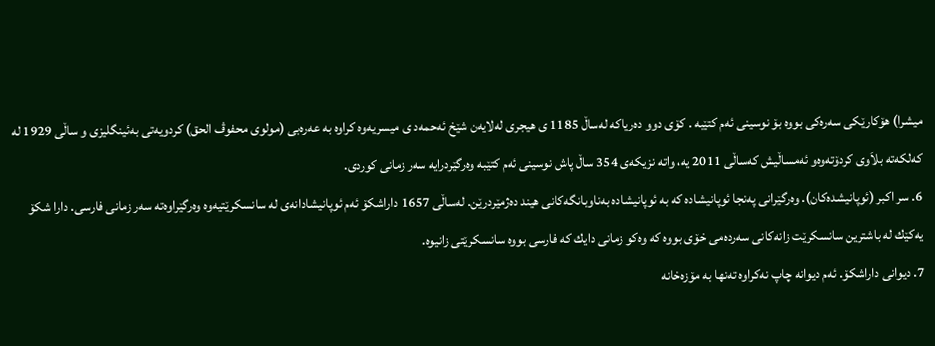میشرا) هۆكارێكی‌ سه‌ره‌كی‌ بووه‌ بۆ نوسینی‌ ئه‌م كتێبه‌ . كۆی‌ دوو ده‌ریاكه‌ له‌ساڵ 1185 ی‌ هیجری‌ له‌لایه‌ن شێخ ئه‌حمه‌د ی‌ میسریه‌وه‌ كراوه‌ به‌ عه‌ره‌بی‌ (مولوی‌ محفوڤ الحق) كردویه‌تی‌ به‌ئینگلیزی‌ و ساڵی‌ 1929 له‌ كه‌لكه‌ته‌ بلاَوی‌ كردۆته‌وه‌و ئه‌مساڵیش كه‌ساڵی‌ 2011 یه‌، واته‌ نزیكه‌ی‌ 354 ساڵ پاش نوسینی‌ ئه‌م كتێبه‌ وه‌رگێردرایه‌ سه‌ر زمانی‌ كوردی‌.
6. سر اكبر (ئوپانیشده‌كان). وه‌رگێرانی‌ په‌نجا ئوپانیشاده‌ كه‌ به‌ ئوپانیشاده‌ به‌ناوبانگه‌كانی‌ هیند ده‌ژمێردرێن. له‌ساڵی‌ 1657 داراشكۆ ئه‌م ئوپانیشادانه‌ی‌ له‌ سانسكرێتیه‌وه‌ وه‌رگێراوه‌ته‌ سه‌ر زمانی‌ فارسی‌. دارا شكۆ یه‌كێك له‌ باشترین سانسكرێت زانه‌كانی‌ سه‌رده‌می‌ خۆی‌ بووه‌ كه‌ وه‌كو زمانی‌ دایك كه‌ فارسی‌ بووه‌ سانسكرێتی‌ زانیوه‌.
7. دیوانی‌ داراشكۆ. ئه‌م دیوانه‌ چاپ نه‌كراوه‌ ته‌نها به‌ مۆزه‌خانه‌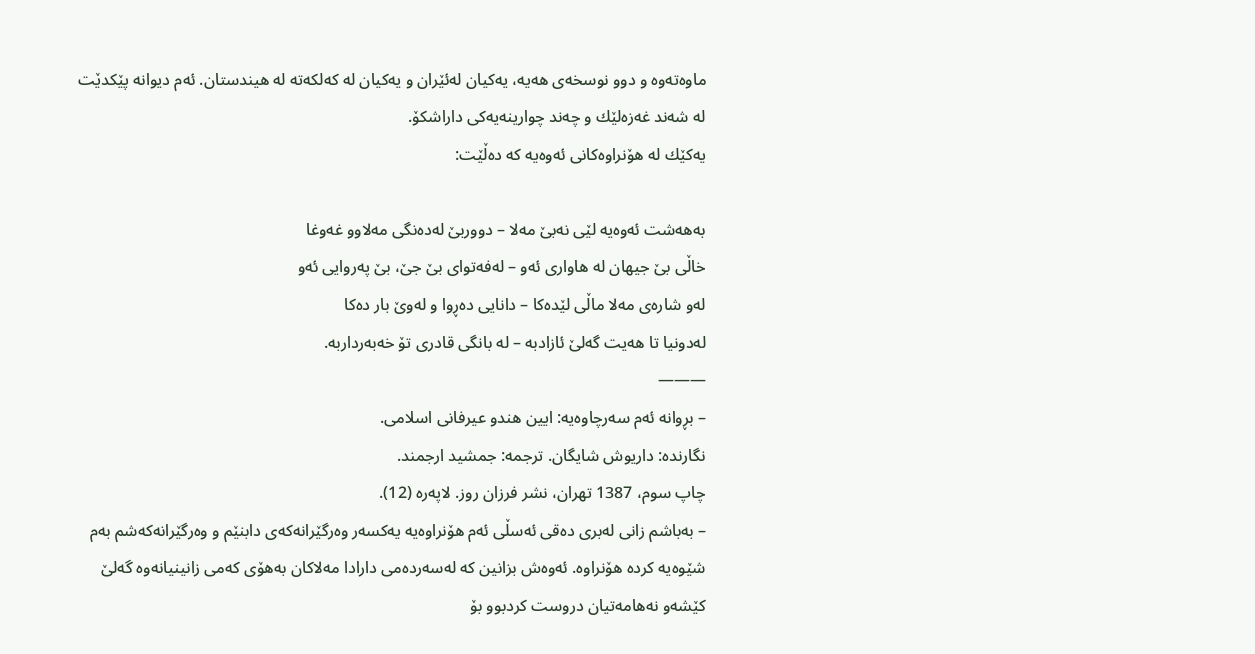ماوه‌ته‌وه‌ و دوو نوسخه‌ی‌ هه‌یه‌، یه‌كیان له‌ئێران و یه‌كیان له‌ كه‌لكه‌ته‌ له‌ هیندستان. ئه‌م دیوانه‌ پێكدێت له‌ شه‌ند غه‌زه‌لێك و چه‌ند چوارینه‌یه‌كی‌ داراشكۆ.
یه‌كێك له‌ هۆنراوه‌كانی‌ ئه‌وه‌یه‌ كه‌ ده‌ڵێت:

به‌هه‌شت ئه‌وه‌یه‌ لێی‌ نه‌بێ مه‌لا – دووربێ له‌ده‌نگی‌ مه‌لاوو غه‌وغا
خاڵی‌ بێ جیهان له‌ هاواری‌ ئه‌و – له‌فه‌توای‌ بێ جێ، بێ په‌روایی ئه‌و
له‌و شاره‌ی‌ مه‌لا ماڵی‌ لێده‌كا – دانایی‌ ده‌ڕوا و له‌وێ بار ده‌كا
له‌دونیا تا هه‌یت گه‌لێ ئازادبه‌ – له‌ بانگی‌ قادری‌ تۆ خه‌به‌رداربه‌.
———
– بڕوانه‌ ئه‌م سه‌رچاوه‌یه‌: ایین هندو عیرفانی‌ اسلامی‌.
نگارنده‌: داریوش شایگان. ترجمه‌: جمشید ارجمند.
چاپ سوم، 1387 تهران، نشر فرزان روز. لاپه‌ره‌ (12).
– به‌باشم زانی‌ له‌بری‌ ده‌قی‌ ئه‌سڵی‌ ئه‌م هۆنراوه‌یه‌ یه‌كسه‌ر وه‌رگێرانه‌كه‌ی‌ دابنێم و وه‌رگێرانه‌كه‌شم به‌م شێوه‌یه‌ كرده‌ هۆنراوه‌. ئه‌وه‌ش بزانین كه‌ له‌سه‌رده‌می‌ دارادا مه‌لاكان به‌هۆی‌ كه‌می‌ زانینیانه‌وه‌ گه‌لێ كێشه‌و نه‌هامه‌تیان دروست كردبوو بۆ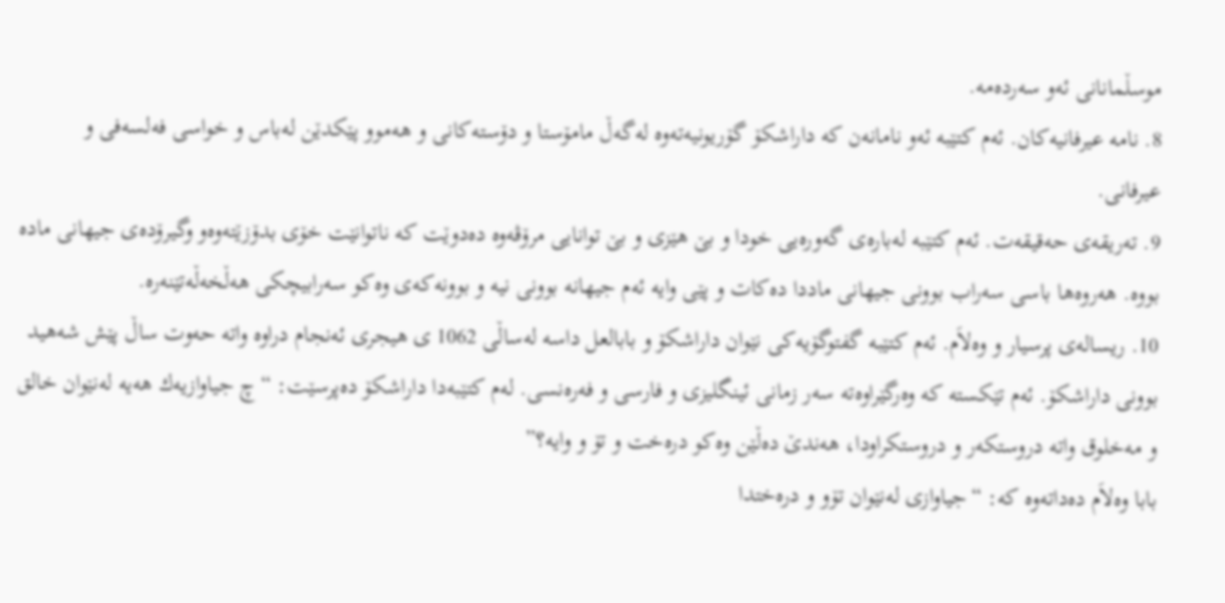موسڵمانانی‌ ئه‌و سه‌رده‌مه‌.
8. نامه‌ عیرفانیه‌كان. ئه‌م كتێبه‌ ئه‌و نامانه‌ن كه‌ داراشكۆ گۆریونیه‌ته‌وه‌ له‌گه‌ڵ مامۆستا و دۆسته‌كانی‌ و هه‌موو پێكدێن له‌باس و خواسی‌ فه‌لسه‌فی‌ و عیرفانی‌.
9. ته‌ریقه‌ی‌ حه‌قیقه‌ت. ئه‌م كتێبه‌ له‌باره‌ی‌ گه‌وره‌یی‌ خودا و بێ هێزی‌ و بێ توانایی‌ مرۆڤه‌وه‌ ده‌دوێت كه‌ ناتوانێت خۆی‌ بدۆزێته‌وه‌و وگیرۆده‌ی‌ جیهانی‌ ماده‌ بووه‌. هه‌روه‌ها باسی‌ سه‌راب بوونی‌ جیهانی‌ ماددا ده‌كات و پێی‌ وایه‌ ئه‌م جیهانه‌ بوونی‌ نیه‌ و بوونه‌كه‌ی‌ وه‌كو سه‌رابیچكی‌ هه‌ڵخه‌ڵه‌تێنه‌ره‌.
10. ریساله‌ی‌ پرسیار و وه‌لاَم. ئه‌م كتێبه‌ گفتوگۆیه‌كی‌ نێوان داراشكۆ و بابالعل داسه‌ له‌ساڵی‌ 1062 ی‌ هیجری‌ ئه‌نجام دراوه‌ واته‌ حه‌وت ساڵ پێش شه‌هید بوونی‌ داراشكۆ. ئه‌م تێكسته‌ كه‌ وه‌رگێراوه‌ته‌ سه‌ر زمانی‌ ئینگلیزی‌ و فارسی‌ و فه‌ره‌نسی‌. له‌م كتێبه‌دا داراشكۆ ده‌پرسێت: “چ جیاوازیه‌ك هه‌یه‌ له‌نێوان خالق و مه‌خلوق واته‌ دروستكه‌ر و دروستكراودا، هه‌ندێ ده‌ڵێن وه‌كو دره‌خت و تۆ و وایه‌؟”
بابا وه‌لاَم ده‌داته‌وه‌ كه‌: “جیاوازی‌ له‌نێوان تۆو و دره‌ختدا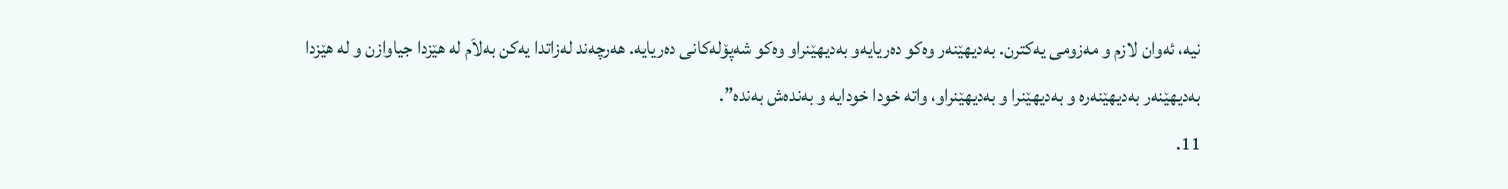نیه‌، ئه‌وان لازم و مه‌زومی‌ یه‌كترن. به‌دیهێنه‌ر وه‌كو ده‌ریایه‌و به‌دیهێنراو وه‌كو شه‌پۆله‌كانی‌ ده‌ریایه‌. هه‌رچه‌ند له‌زاتدا یه‌كن به‌لاَم له‌ هێزدا جیاوازن و له‌ هێزدا به‌دیهێنه‌ر به‌دیهێنه‌ره‌ و به‌دیهێنرا و به‌دیهێنراو، واته‌ خودا خودایه‌ و به‌نده‌ش به‌نده‌”.
11.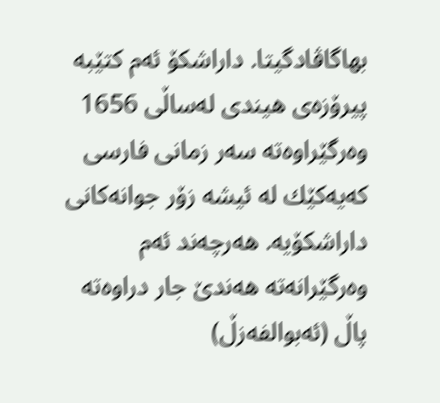بهاگاڤادگیتا. داراشكۆ ئه‌م كتێبه‌ پیرۆزه‌ی‌ هیندی‌ له‌ساڵی‌ 1656 وه‌رگێراوه‌ته‌ سه‌ر زمانی‌ فارسی‌ كه‌یه‌كێك له‌ ئیشه‌ زۆر جوانه‌كانی‌ داراشكۆیه‌. هه‌رچه‌ند ئه‌م وه‌رگێرانه‌ته‌ هه‌ندێ جار دراوه‌ته‌ پاڵ (ئه‌بوالفه‌زڵ)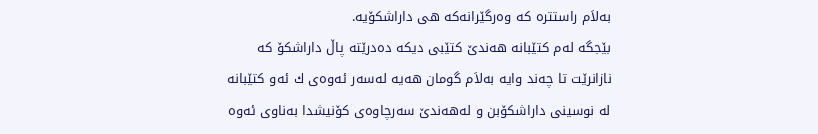به‌لاَم راستتره‌ كه‌ وه‌رگێرانه‌كه‌ هی‌ داراشكۆیه‌.
بێجگه‌ له‌م كتێبانه‌ هه‌ندێ كتێبی‌ دیكه‌ ده‌درێته‌ پاڵ داراشكۆ كه‌ نازانرێت تا چه‌ند وایه‌ به‌لاَم گومان هه‌یه‌ له‌سه‌ر ئه‌وه‌ی‌ ك ئه‌و كتێبانه‌ له‌ نوسینی‌ داراشكۆبن و له‌هه‌ندێ سه‌رچاوه‌ی‌ كۆنیشدا به‌ناوی‌ ئه‌وه‌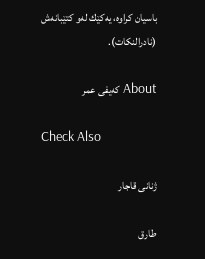باسیان كراوه‌، یه‌كێك له‌و كتێبانه‌ش (نادرالنكات).

About كه‌یفی عمر

Check Also

ژنانی قاجار

طارق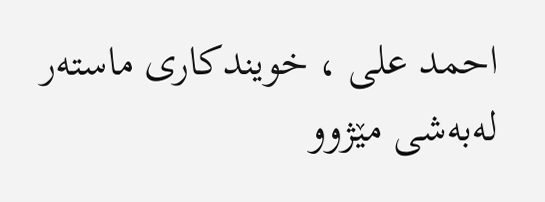احمد علی ، خویندكاری ماستەر لەبەشی مێژوو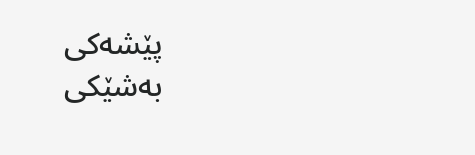پێشەكی           بەشێكی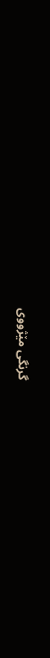گرنگی مێژووی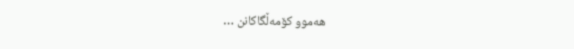هەموو كۆمەڵگاكانن …